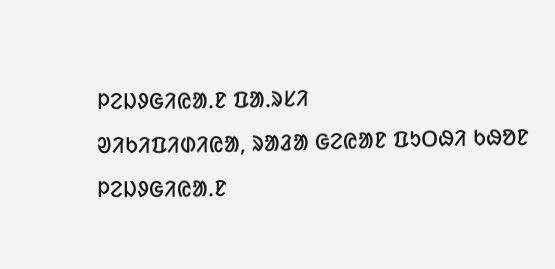ᱞᱮᱡᱽᱜᱤᱭᱟᱹᱱ ᱯᱟᱹᱨᱥᱤ
ᱣᱤᱠᱤᱯᱤᱰᱤᱭᱟ, ᱨᱟᱲᱟ ᱜᱮᱭᱟᱱ ᱯᱩᱛᱷᱤ ᱠᱷᱚᱱ
ᱞᱮᱡᱽᱜᱤᱭᱟᱹᱱ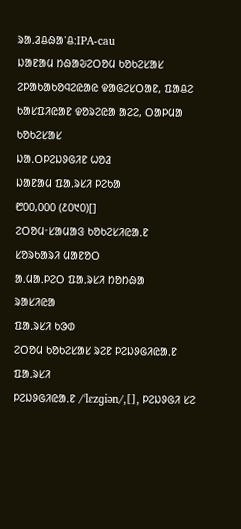ᱨᱟᱹᱲᱪᱷᱟᱸᱪ:IPA-cau
ᱡᱟᱱᱟᱢ ᱴᱷᱟᱶᱮᱛᱚᱢ ᱠᱚᱠᱮᱥᱟᱥ
ᱮᱞᱟᱠᱟᱠᱚᱧᱮᱭᱟᱭ ᱫᱟᱜᱮᱥᱛᱟᱱ, ᱯᱟᱪᱮ ᱠᱟᱥᱯᱤᱭᱟᱱ ᱫᱚᱨᱮᱭᱟ ᱟᱮᱮ, ᱛᱟᱞᱢᱟ ᱠᱚᱠᱮᱥᱟᱥ
ᱡᱟᱹᱛᱞᱮᱡᱽᱜᱤᱱ ᱦᱚᱲ
ᱡᱟᱱᱟᱢ ᱯᱟᱹᱨᱥᱤ ᱞᱮᱠᱟ
᱘᱐᱐,᱐᱐᱐ (᱒᱐᱑᱐)[]
ᱮᱛᱚᱢᱼᱥᱟᱢᱟᱝ ᱠᱚᱠᱮᱥᱤᱭᱟᱹᱱ
ᱥᱚᱨᱠᱟᱨᱤ ᱢᱟᱱᱚᱛ
ᱟᱹᱢᱟᱹᱞᱮᱛ ᱯᱟᱹᱨᱥᱤ ᱴᱚᱴᱷᱟ
ᱨᱟᱥᱤᱭᱟ
ᱯᱟᱹᱨᱥᱤ ᱠᱳᱰ
ᱮᱛᱚᱢ ᱠᱚᱠᱮᱥᱟᱥ ᱨᱮᱱ ᱞᱮᱡᱽᱜᱤᱭᱟᱹᱱ ᱯᱟᱹᱨᱥᱤ
ᱞᱮᱡᱽᱜᱤᱭᱟᱹᱱ /ˈlɛzɡiən/,[], ᱞᱮᱡᱽᱜᱤ ᱥᱮ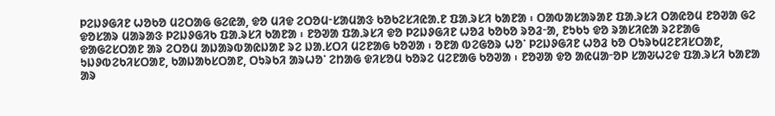ᱞᱮᱡᱽᱜᱤᱱ ᱦᱚᱠᱚ ᱢᱮᱛᱟᱜ ᱜᱮᱭᱟ, ᱫᱚ ᱢᱤᱫ ᱮᱛᱚᱢᱼᱥᱟᱢᱟᱝ ᱠᱚᱠᱮᱥᱤᱭᱟᱹᱱ ᱯᱟᱹᱨᱥᱤ ᱠᱟᱱᱟ ᱾ ᱛᱟᱵᱟᱥᱟᱨᱟᱱ ᱯᱟᱹᱨᱥᱤ ᱛᱟᱭᱚᱢ ᱱᱚᱣᱟ ᱜᱮ ᱫᱚᱥᱟᱨ ᱢᱟᱨᱟᱝ ᱞᱮᱡᱽᱜᱤᱠ ᱯᱟᱹᱨᱥᱤ ᱠᱟᱱᱟ ᱾ ᱱᱚᱣᱟ ᱯᱟᱹᱨᱥᱤ ᱫᱚ ᱞᱮᱡᱽᱜᱤᱱ ᱦᱚᱲ ᱠᱚᱠᱚ ᱨᱚᱲᱼᱟ, ᱱᱩᱠᱩ ᱫᱚ ᱨᱟᱥᱤᱭᱟ ᱨᱮᱱᱟᱜ ᱫᱟᱜᱮᱥᱛᱟᱱ ᱟᱨ ᱮᱛᱚᱢ ᱟᱡᱟᱨᱵᱟᱭᱡᱟᱱ ᱨᱮ ᱡᱟᱹᱥᱛᱤ ᱢᱮᱱᱟᱜ ᱠᱚᱣᱟ ᱾ ᱚᱱᱟ ᱵᱮᱜᱚᱨ ᱦᱚᱸ ᱞᱮᱡᱽᱜᱤᱱ ᱦᱚᱲ ᱠᱚ ᱛᱩᱨᱠᱢᱮᱱᱤᱥᱛᱟᱱ, ᱩᱡᱽᱵᱮᱠᱤᱥᱛᱟᱱ, ᱠᱟᱡᱟᱠᱥᱛᱟᱱ, ᱛᱩᱨᱠᱤ ᱟᱨᱦᱚᱸ ᱮᱴᱟᱜ ᱫᱤᱥᱚᱢ ᱠᱚᱨᱮ ᱢᱮᱱᱟᱜ ᱠᱚᱣᱟ ᱾ ᱱᱚᱣᱟ ᱫᱚ ᱟᱭᱢᱟᱼᱚᱞ ᱥᱟᱶᱦᱮᱫ ᱯᱟᱹᱨᱥᱤ ᱠᱟᱱᱟ ᱟᱨ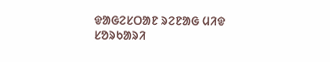ᱫᱟᱜᱮᱥᱛᱟᱱ ᱨᱮᱱᱟᱜ ᱢᱤᱫ ᱥᱚᱨᱠᱟᱨᱤ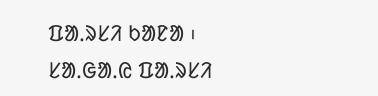ᱯᱟᱹᱨᱥᱤ ᱠᱟᱱᱟ ᱾
ᱥᱟᱹᱜᱟᱹᱭ ᱯᱟᱹᱨᱥᱤ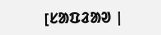[ᱥᱟᱯᱲᱟᱣ |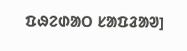ᱯᱷᱮᱰᱟᱛ ᱥᱟᱯᱲᱟᱣ]